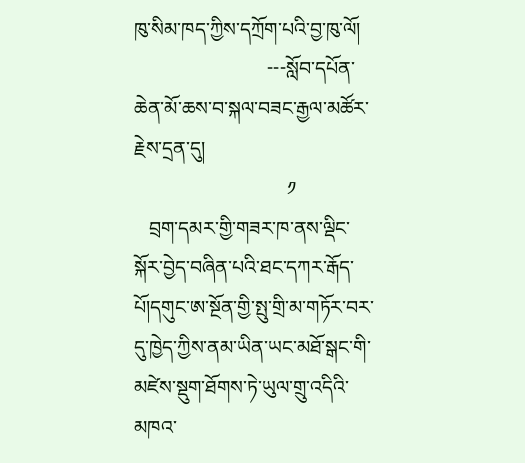ཁུ་སིམ་ཁད་ཀྱིས་དཀྲོག་པའི་བྱ་ཁུ་ལོ།
                           ---སློབ་དཔོན་ཆེན་མོ་ཆས་བ་སྐལ་བཟང་རྒྱལ་མཚོར་རྗེས་དྲན་དུ།
                               ༡
   བྲག་དམར་གྱི་གཟར་ཁ་ནས་ལྡིང་སྐོར་བྱེད་བཞིན་པའི་ཐང་དཀར་རྒོད་པོ།དགུང་ཨ་སྔོན་གྱི་སྤུ་གྲི་མ་གཏོར་བར་དུ་ཁྱེད་ཀྱིས་ནམ་ཡིན་ཡང་མཐོ་སྒང་གི་མཛེས་སྡུག་ཐོགས་ཏེ་ཡུལ་གྲུ་འདིའི་མཁའ་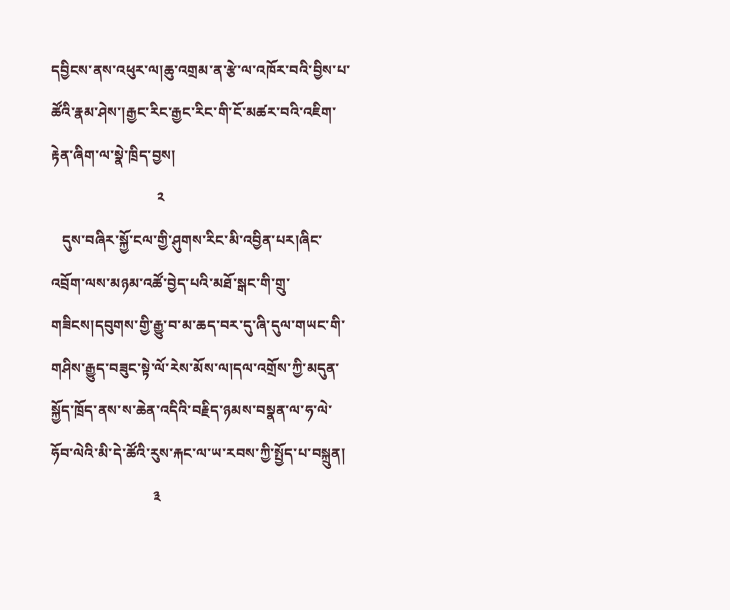དབྱིངས་ནས་འཕུར་ལ།ཆུ་འགྲམ་ན་རྩེ་ལ་འཁོར་བའི་བྱིས་པ་ཚོའི་རྣམ་ཤེས་།རྒྱང་རིང་རྒྱང་རིང་གི་ངོ་མཚར་བའི་འཇིག་རྟེན་ཞིག་ལ་སྣེ་ཁྲིད་བྱས།
                             ༢
   དུས་བཞིར་སྐྱོ་ངལ་གྱི་ཤུགས་རིང་མི་འབྱིན་པར།ཞིང་འབྲོག་ལས་མཉམ་འཚོ་བྱེད་པའི་མཐོ་སྒང་གི་གྲུ་གཟིངས།དབུགས་གྱི་རྒྱུ་བ་མ་ཆད་བར་དུ་ཞི་དུལ་གཡང་གི་གཤིས་རྒྱུད་བཟུང་སྟེ་ལོ་རེས་མོས་ལ།དལ་འགྲོས་ཀྱི་མདུན་སྐྱོད་ཁྲོད་ནས་ས་ཆེན་འདིའི་བརྗིད་ཉམས་བསྣན་ལ་ཧ་ལེ་ཧོབ་ལེའི་མི་དེ་ཚོའི་རུས་རྐང་ལ་ཡ་རབས་ཀྱི་སྤྱོད་པ་བསྐྲུན།
                            ༣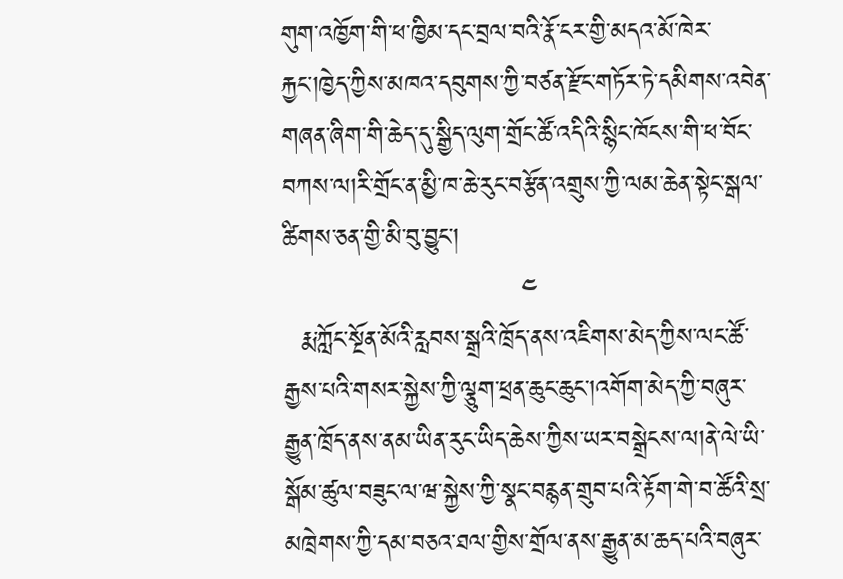གུག་འཁྱོག་གི་ཕ་ཁྱིམ་དང་བྲལ་བའི་རྣོ་ངར་གྱི་མདའ་མོ་ཁེར་རྐྱང་།ཁྱེད་ཀྱིས་མཁའ་དབུགས་ཀྱི་བཙན་རྫོང་གཏོར་ཏེ་དམིགས་འབེན་གཞན་ཞིག་གི་ཆེད་དུ་སྒྱིད་ལུག་གྲོང་ཚོ་འདིའི་སྙིང་ཁོངས་གི་ཕ་བོང་བཀས་ལ།རི་གྲོང་ན་མྱི་ཁ་ཆེ་རུང་བརྩོན་འགྲུས་ཀྱི་ལམ་ཆེན་སྟེང་སྒལ་ཚིགས་ཅན་གྱི་མི་བུ་བྱུང་།
                           ༤
  རྨ་ཀློང་སྔོན་མོའི་རླབས་སྒྲའི་ཁྲོད་ནས་འཇིགས་མེད་ཀྱིས་ལང་ཚོ་རྒྱས་པའི་གསར་སྐྱེས་ཀྱི་ལྕུག་ཕྲན་ཆུང་ཆུང་།འགོག་མེད་ཀྱི་བཞུར་རྒྱུན་ཁྲོད་ནས་ནམ་ཡིན་རུང་ཡིད་ཆེས་ཀྱིས་ཡར་བསྒྲེངས་ལ།ནེ་ལེ་ཡི་སྒོམ་ཚུལ་བཟུང་ལ་ཝ་སྐྱེས་ཀྱི་སྣང་བརྙན་གྲུབ་པའི་རྟོག་གེ་བ་ཚོའི་སྲ་མཁྲེགས་ཀྱི་དམ་བཅའ་ཐལ་གྱིས་གྲོལ་ནས་རྒྱུན་མ་ཆད་པའི་བཞུར་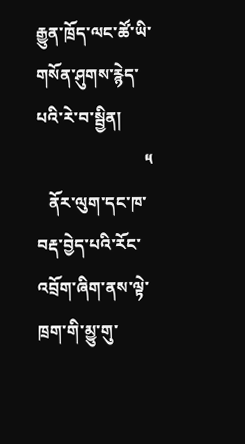རྒྱུན་ཁྲོད་ལང་ཚོ་ཡི་གསོན་ཤུགས་རྙེད་པའི་རེ་བ་སྦྱིན།
                          ༥
   ནོར་ལུག་དང་ཁ་བརྡ་བྱེད་པའི་རོང་འབྲོག་ཞིག་ནས་ལྟེ་ཁྲག་གི་མྱུ་གུ་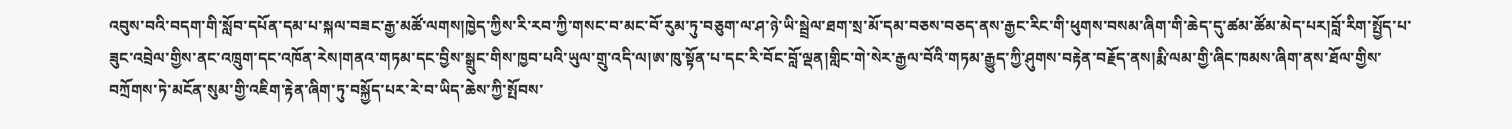འབུས་བའི་བདག་གི་སློབ་དཔོན་དམ་པ་སྐལ་བཟང་རྒྱ་མཚོ་ལགས།ཁྱེད་ཀྱིས་རི་རབ་ཀྱི་གསང་བ་མང་བོ་རུམ་ཏུ་བཅུག་ལ་ཤ་ཉེ་ཡི་སྦྲེལ་ཐག་སྲ་མོ་དམ་བཅས་བཅད་ནས་རྒྱང་རིང་གི་ཕུགས་བསམ་ཞིག་གི་ཆེད་དུ་ཚམ་ཚོམ་མེད་པར།བློ་རིག་སྤྱོད་པ་ཟུང་འབྲེལ་གྱིས་ནང་འཁྲུག་དང་འཁོན་རེས།གནའ་གཏམ་དང་བྱིས་སྒྲུང་གིས་ཁྱབ་པའི་ཡུལ་གྲུ་འདི་ལ།ཨ་ཁུ་སྟོན་པ་དང་རི་བོང་བློ་ལྡན།གླིང་གེ་སེར་རྒྱལ་བོའི་གཏམ་རྒྱུད་ཀྱི་ཤུགས་བརྟེན་བརྗོད་ནས།རྨི་ལམ་གྱི་ཞིང་ཁམས་ཞིག་ནས་ཐོལ་གྱིས་བཀྲོགས་ཏེ་མངོན་སུམ་གྱི་འཇིག་རྟེན་ཞིག་ཏུ་བསྐྱོད་པར་རེ་བ་ཡིད་ཆེས་ཀྱི་སྤོབས་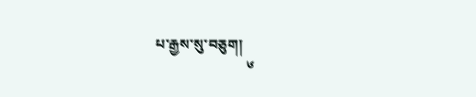པ་རྒྱས་སུ་བཅུག།
                         ༦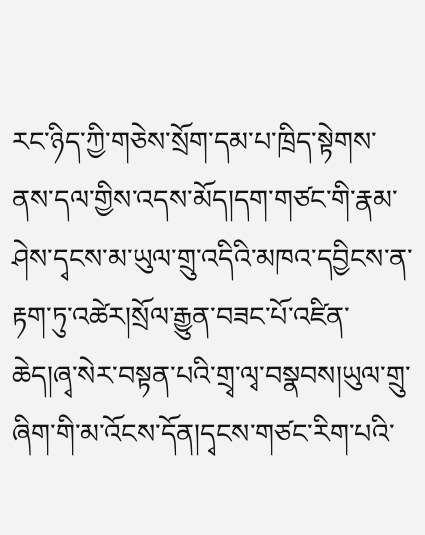རང་ཉིད་ཀྱི་གཅེས་སྲོག་དམ་པ་ཁྲིད་སྟེགས་ནས་དལ་གྱིས་འདས་མོད།དག་གཙང་གི་རྣམ་ཤེས་དྭངས་མ་ཡུལ་གྲུ་འདིའི་མཁའ་དབྱིངས་ན་རྟག་ཏུ་འཚེར།སྲོལ་རྒྱུན་བཟང་པོ་འཛིན་ཆེད།ཞྭ་སེར་བསྟན་པའི་གྲྭ་ལྭ་བསྣབས།ཡུལ་གྲུ་ཞིག་གི་མ་འོངས་དོན།དྭངས་གཙང་རིག་པའི་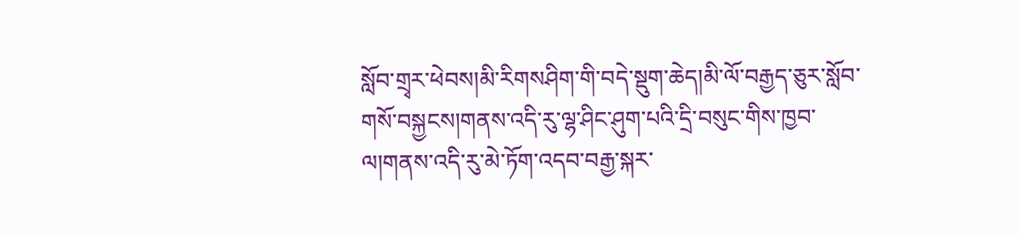སློབ་གྲྭར་ཕེབས།མི་རིགསཤིག་གི་བདེ་སྡུག་ཆེད།མི་ལོ་བརྒྱད་ཅུར་སློབ་གསོ་བསྐྱངས།གནས་འདི་རུ་ལྷ་ཤིང་ཤུག་པའི་དྲི་བསུང་གིས་ཁྱབ་ལ།གནས་འདི་རུ་མེ་ཏོག་འདབ་བརྒྱ་སྐར་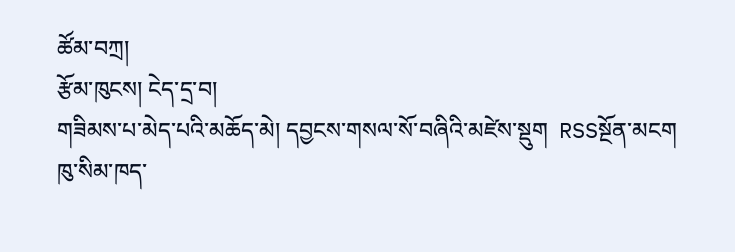ཚོམ་བཀྲ།
རྩོམ་ཁུངས། ངེད་དྲ་བ།
གཟིམས་པ་མེད་པའི་མཆོད་མེ། དབྱངས་གསལ་སོ་བཞིའི་མཛེས་སྡུག  RSSསྔོན་མངག
ཁུ་སིམ་ཁད་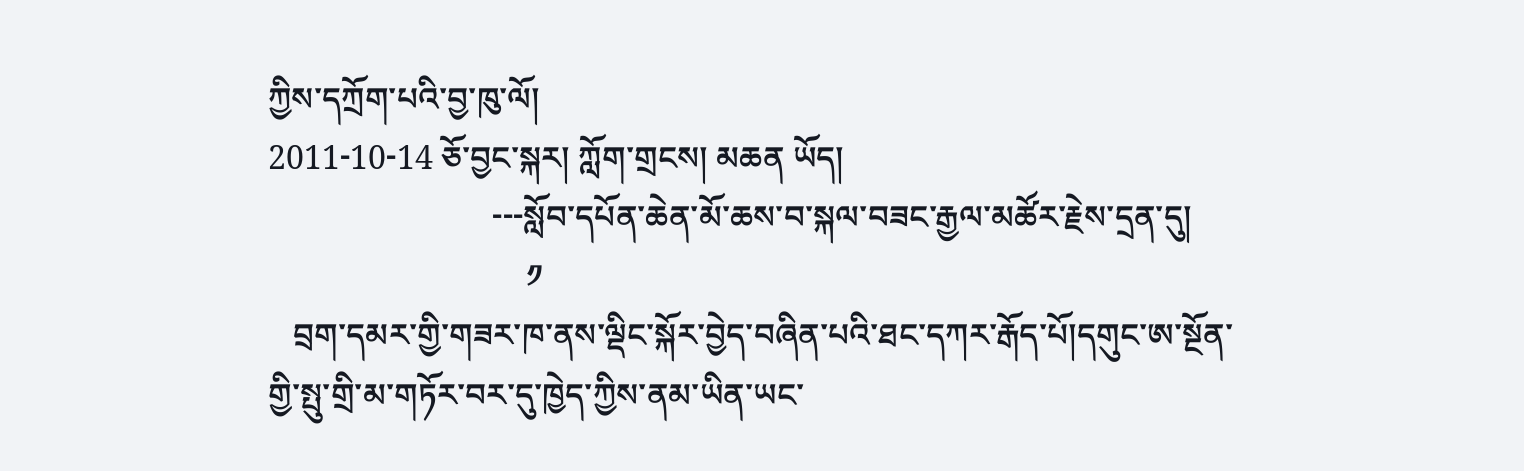ཀྱིས་དཀྲོག་པའི་བྱ་ཁུ་ལོ།
2011-10-14 ཅོ་བྱང་སྐར། ཀློག་གྲངས། མཆན ཡོད།
                           ---སློབ་དཔོན་ཆེན་མོ་ཆས་བ་སྐལ་བཟང་རྒྱལ་མཚོར་རྗེས་དྲན་དུ།
                               ༡
   བྲག་དམར་གྱི་གཟར་ཁ་ནས་ལྡིང་སྐོར་བྱེད་བཞིན་པའི་ཐང་དཀར་རྒོད་པོ།དགུང་ཨ་སྔོན་གྱི་སྤུ་གྲི་མ་གཏོར་བར་དུ་ཁྱེད་ཀྱིས་ནམ་ཡིན་ཡང་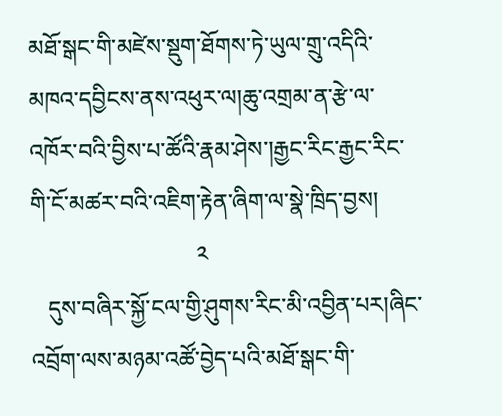མཐོ་སྒང་གི་མཛེས་སྡུག་ཐོགས་ཏེ་ཡུལ་གྲུ་འདིའི་མཁའ་དབྱིངས་ནས་འཕུར་ལ།ཆུ་འགྲམ་ན་རྩེ་ལ་འཁོར་བའི་བྱིས་པ་ཚོའི་རྣམ་ཤེས་།རྒྱང་རིང་རྒྱང་རིང་གི་ངོ་མཚར་བའི་འཇིག་རྟེན་ཞིག་ལ་སྣེ་ཁྲིད་བྱས།
                             ༢
   དུས་བཞིར་སྐྱོ་ངལ་གྱི་ཤུགས་རིང་མི་འབྱིན་པར།ཞིང་འབྲོག་ལས་མཉམ་འཚོ་བྱེད་པའི་མཐོ་སྒང་གི་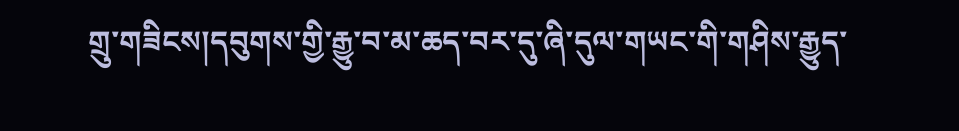གྲུ་གཟིངས།དབུགས་གྱི་རྒྱུ་བ་མ་ཆད་བར་དུ་ཞི་དུལ་གཡང་གི་གཤིས་རྒྱུད་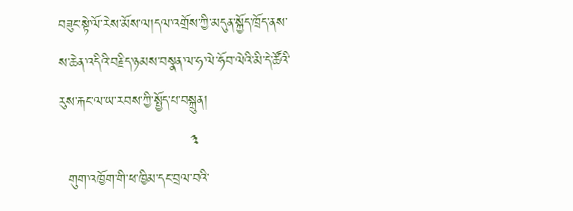བཟུང་སྟེ་ལོ་རེས་མོས་ལ།དལ་འགྲོས་ཀྱི་མདུན་སྐྱོད་ཁྲོད་ནས་ས་ཆེན་འདིའི་བརྗིད་ཉམས་བསྣན་ལ་ཧ་ལེ་ཧོབ་ལེའི་མི་དེ་ཚོའི་རུས་རྐང་ལ་ཡ་རབས་ཀྱི་སྤྱོད་པ་བསྐྲུན།
                            ༣
  གུག་འཁྱོག་གི་ཕ་ཁྱིམ་དང་བྲལ་བའི་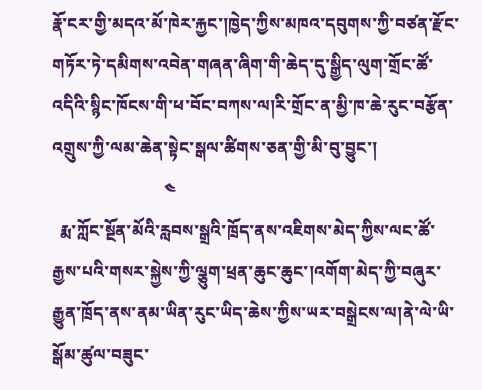རྣོ་ངར་གྱི་མདའ་མོ་ཁེར་རྐྱང་།ཁྱེད་ཀྱིས་མཁའ་དབུགས་ཀྱི་བཙན་རྫོང་གཏོར་ཏེ་དམིགས་འབེན་གཞན་ཞིག་གི་ཆེད་དུ་སྒྱིད་ལུག་གྲོང་ཚོ་འདིའི་སྙིང་ཁོངས་གི་ཕ་བོང་བཀས་ལ།རི་གྲོང་ན་མྱི་ཁ་ཆེ་རུང་བརྩོན་འགྲུས་ཀྱི་ལམ་ཆེན་སྟེང་སྒལ་ཚིགས་ཅན་གྱི་མི་བུ་བྱུང་།
                           ༤
  རྨ་ཀློང་སྔོན་མོའི་རླབས་སྒྲའི་ཁྲོད་ནས་འཇིགས་མེད་ཀྱིས་ལང་ཚོ་རྒྱས་པའི་གསར་སྐྱེས་ཀྱི་ལྕུག་ཕྲན་ཆུང་ཆུང་།འགོག་མེད་ཀྱི་བཞུར་རྒྱུན་ཁྲོད་ནས་ནམ་ཡིན་རུང་ཡིད་ཆེས་ཀྱིས་ཡར་བསྒྲེངས་ལ།ནེ་ལེ་ཡི་སྒོམ་ཚུལ་བཟུང་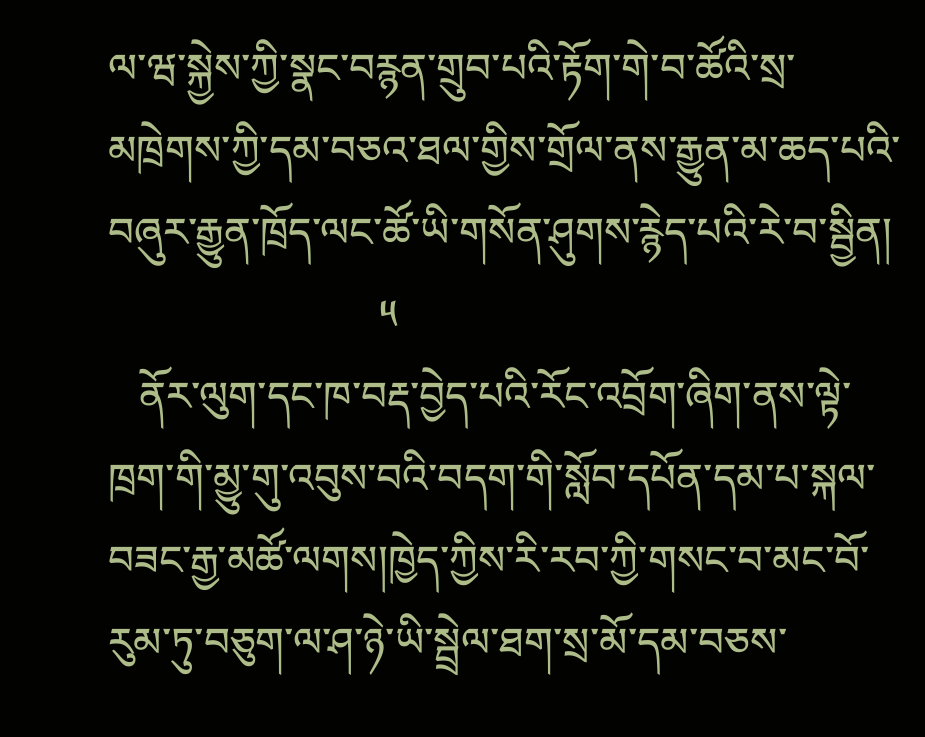ལ་ཝ་སྐྱེས་ཀྱི་སྣང་བརྙན་གྲུབ་པའི་རྟོག་གེ་བ་ཚོའི་སྲ་མཁྲེགས་ཀྱི་དམ་བཅའ་ཐལ་གྱིས་གྲོལ་ནས་རྒྱུན་མ་ཆད་པའི་བཞུར་རྒྱུན་ཁྲོད་ལང་ཚོ་ཡི་གསོན་ཤུགས་རྙེད་པའི་རེ་བ་སྦྱིན།
                          ༥
   ནོར་ལུག་དང་ཁ་བརྡ་བྱེད་པའི་རོང་འབྲོག་ཞིག་ནས་ལྟེ་ཁྲག་གི་མྱུ་གུ་འབུས་བའི་བདག་གི་སློབ་དཔོན་དམ་པ་སྐལ་བཟང་རྒྱ་མཚོ་ལགས།ཁྱེད་ཀྱིས་རི་རབ་ཀྱི་གསང་བ་མང་བོ་རུམ་ཏུ་བཅུག་ལ་ཤ་ཉེ་ཡི་སྦྲེལ་ཐག་སྲ་མོ་དམ་བཅས་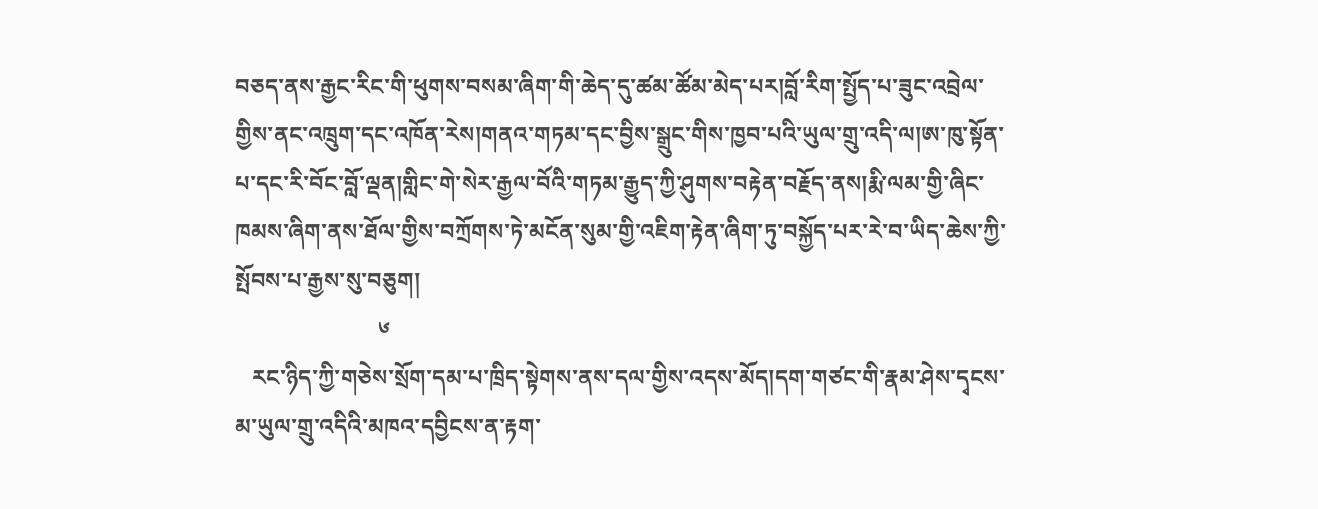བཅད་ནས་རྒྱང་རིང་གི་ཕུགས་བསམ་ཞིག་གི་ཆེད་དུ་ཚམ་ཚོམ་མེད་པར།བློ་རིག་སྤྱོད་པ་ཟུང་འབྲེལ་གྱིས་ནང་འཁྲུག་དང་འཁོན་རེས།གནའ་གཏམ་དང་བྱིས་སྒྲུང་གིས་ཁྱབ་པའི་ཡུལ་གྲུ་འདི་ལ།ཨ་ཁུ་སྟོན་པ་དང་རི་བོང་བློ་ལྡན།གླིང་གེ་སེར་རྒྱལ་བོའི་གཏམ་རྒྱུད་ཀྱི་ཤུགས་བརྟེན་བརྗོད་ནས།རྨི་ལམ་གྱི་ཞིང་ཁམས་ཞིག་ནས་ཐོལ་གྱིས་བཀྲོགས་ཏེ་མངོན་སུམ་གྱི་འཇིག་རྟེན་ཞིག་ཏུ་བསྐྱོད་པར་རེ་བ་ཡིད་ཆེས་ཀྱི་སྤོབས་པ་རྒྱས་སུ་བཅུག།
                         ༦
   རང་ཉིད་ཀྱི་གཅེས་སྲོག་དམ་པ་ཁྲིད་སྟེགས་ནས་དལ་གྱིས་འདས་མོད།དག་གཙང་གི་རྣམ་ཤེས་དྭངས་མ་ཡུལ་གྲུ་འདིའི་མཁའ་དབྱིངས་ན་རྟག་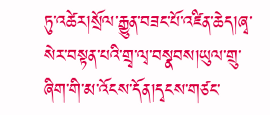ཏུ་འཚེར།སྲོལ་རྒྱུན་བཟང་པོ་འཛིན་ཆེད།ཞྭ་སེར་བསྟན་པའི་གྲྭ་ལྭ་བསྣབས།ཡུལ་གྲུ་ཞིག་གི་མ་འོངས་དོན།དྭངས་གཙང་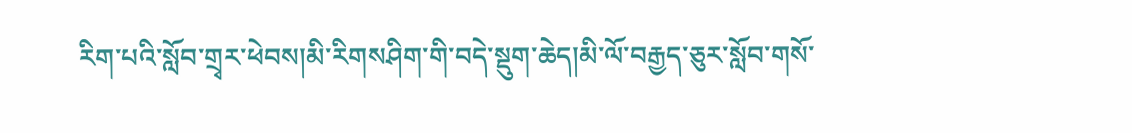རིག་པའི་སློབ་གྲྭར་ཕེབས།མི་རིགསཤིག་གི་བདེ་སྡུག་ཆེད།མི་ལོ་བརྒྱད་ཅུར་སློབ་གསོ་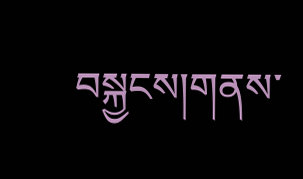བསྐྱངས།གནས་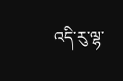འདི་རུ་ལྷ་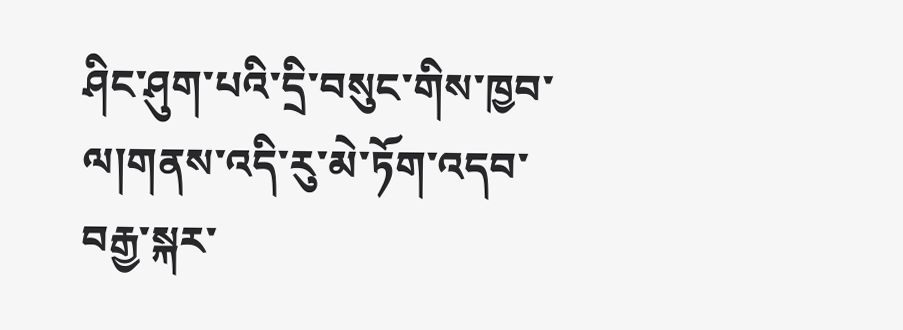ཤིང་ཤུག་པའི་དྲི་བསུང་གིས་ཁྱབ་ལ།གནས་འདི་རུ་མེ་ཏོག་འདབ་བརྒྱ་སྐར་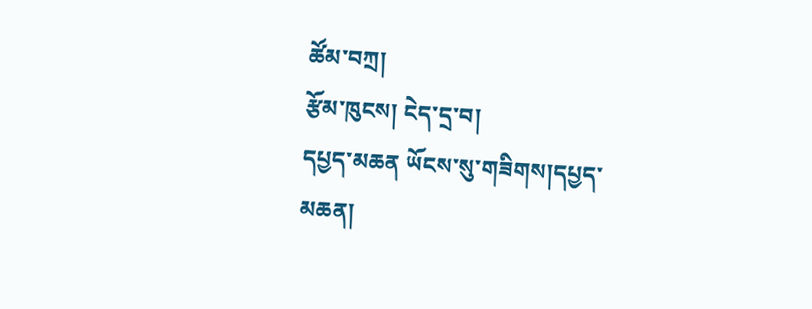ཚོམ་བཀྲ།
རྩོམ་ཁུངས། ངེད་དྲ་བ།
དཔྱད་མཆན ཡོངས་སུ་གཟིགས།དཔྱད་མཆན།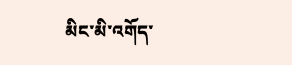མིང་མི་འགོད་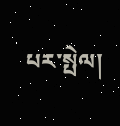པར་སྤེལ།